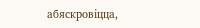абяскровіцца,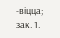-віцца; зак. 1.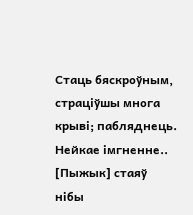Стаць бяскроўным, страціўшы многа крыві; пабляднець. Нейкае імгненне.. [Пыжык] стаяў нібы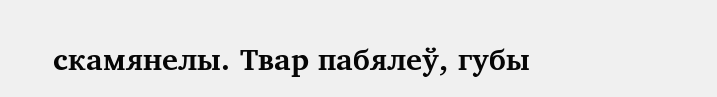скамянелы. Твар пабялеў, губы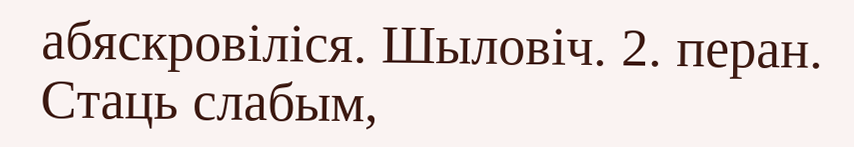абяскровіліся. Шыловіч. 2. перан. Стаць слабым,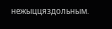нежыццяздольным.